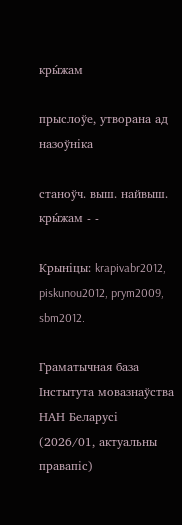кры́жам

прыслоўе, утворана ад назоўніка

станоўч. выш. найвыш.
кры́жам - -

Крыніцы: krapivabr2012, piskunou2012, prym2009, sbm2012.

Граматычная база Інстытута мовазнаўства НАН Беларусі (2026/01, актуальны правапіс)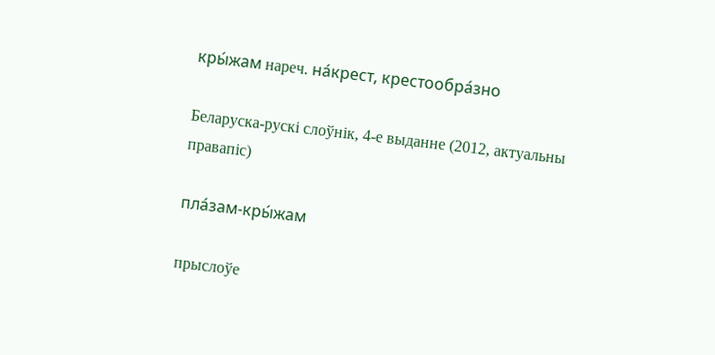кры́жам нареч. на́крест, крестообра́зно

Беларуска-рускі слоўнік, 4-е выданне (2012, актуальны правапіс)

пла́зам-кры́жам

прыслоўе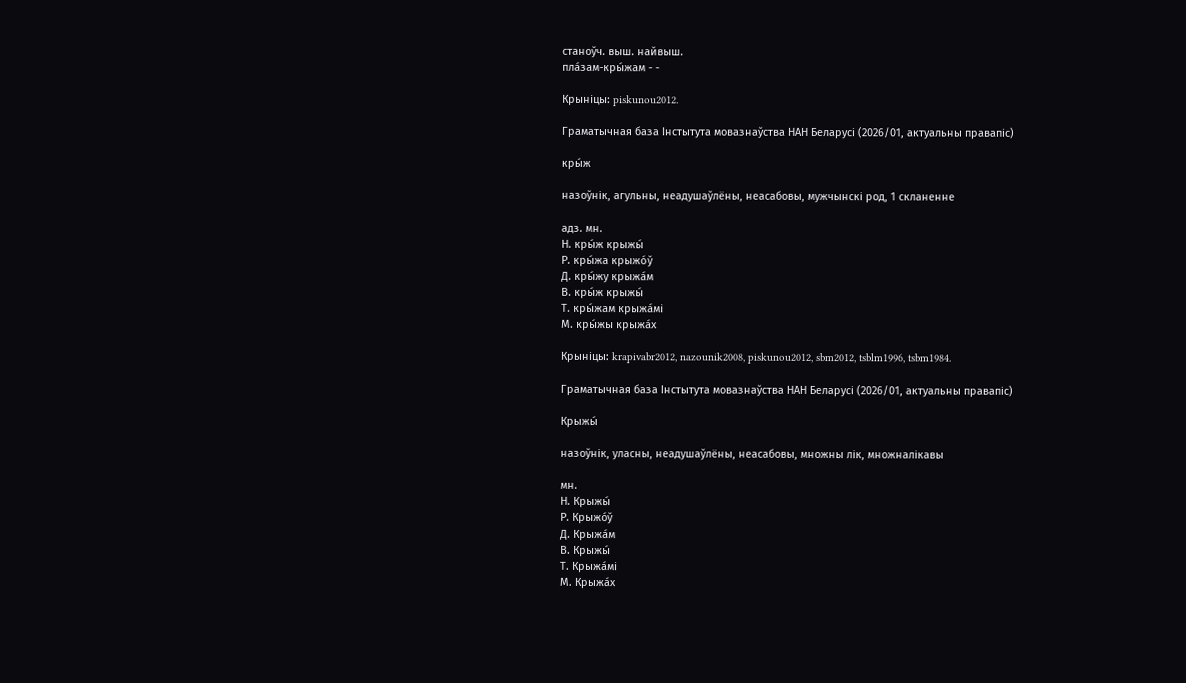станоўч. выш. найвыш.
пла́зам-кры́жам - -

Крыніцы: piskunou2012.

Граматычная база Інстытута мовазнаўства НАН Беларусі (2026/01, актуальны правапіс)

кры́ж

назоўнік, агульны, неадушаўлёны, неасабовы, мужчынскі род, 1 скланенне

адз. мн.
Н. кры́ж крыжы́
Р. кры́жа крыжо́ў
Д. кры́жу крыжа́м
В. кры́ж крыжы́
Т. кры́жам крыжа́мі
М. кры́жы крыжа́х

Крыніцы: krapivabr2012, nazounik2008, piskunou2012, sbm2012, tsblm1996, tsbm1984.

Граматычная база Інстытута мовазнаўства НАН Беларусі (2026/01, актуальны правапіс)

Крыжы́

назоўнік, уласны, неадушаўлёны, неасабовы, множны лік, множналікавы

мн.
Н. Крыжы́
Р. Крыжо́ў
Д. Крыжа́м
В. Крыжы́
Т. Крыжа́мі
М. Крыжа́х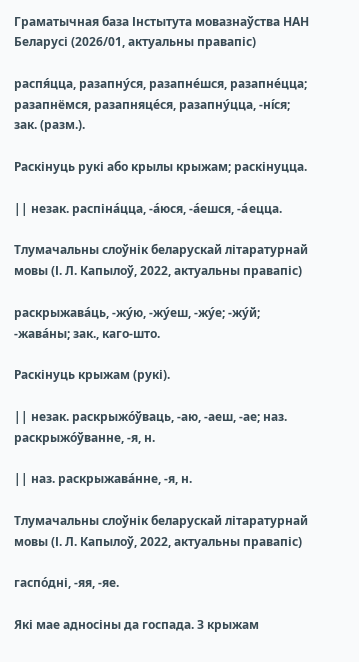Граматычная база Інстытута мовазнаўства НАН Беларусі (2026/01, актуальны правапіс)

распя́цца, разапну́ся, разапне́шся, разапне́цца; разапнёмся, разапняце́ся, разапну́цца, -ні́ся; зак. (разм.).

Раскінуць рукі або крылы крыжам; раскінуцца.

|| незак. распіна́цца, -а́юся, -а́ешся, -а́ецца.

Тлумачальны слоўнік беларускай літаратурнай мовы (І. Л. Капылоў, 2022, актуальны правапіс)

раскрыжава́ць, -жу́ю, -жу́еш, -жу́е; -жу́й; -жава́ны; зак., каго-што.

Раскінуць крыжам (рукі).

|| незак. раскрыжо́ўваць, -аю, -аеш, -ае; наз. раскрыжо́ўванне, -я, н.

|| наз. раскрыжава́нне, -я, н.

Тлумачальны слоўнік беларускай літаратурнай мовы (І. Л. Капылоў, 2022, актуальны правапіс)

гаспо́дні, ‑яя, ‑яе.

Які мае адносіны да госпада. З крыжам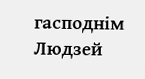гасподнім Людзей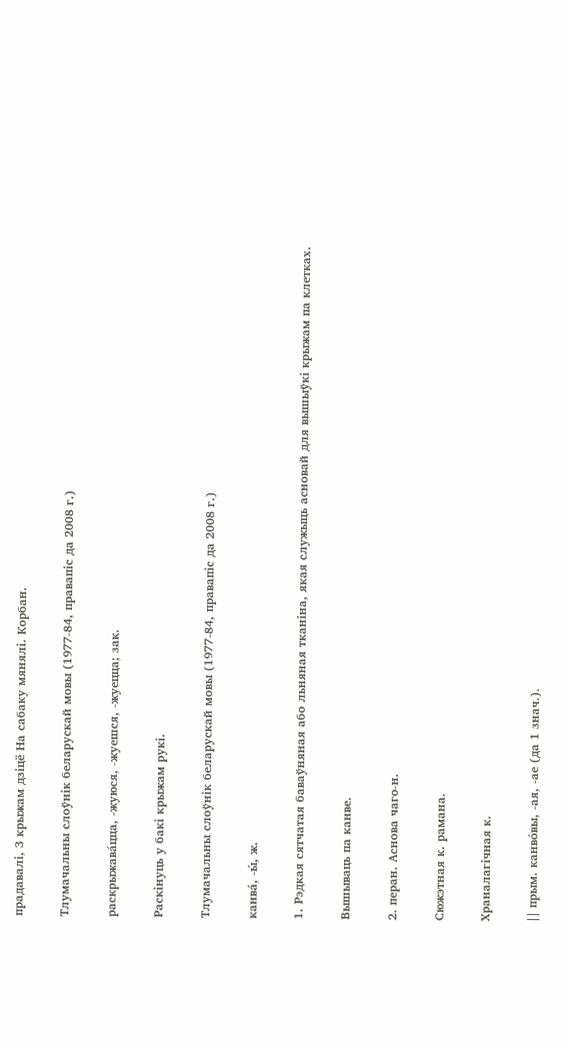прадавалі, З крыжам дзіцё На сабаку мянялі. Корбан.

Тлумачальны слоўнік беларускай мовы (1977-84, правапіс да 2008 г.)

раскрыжава́цца, ‑жуюся, ‑жуешся, ‑жуецца; зак.

Раскінуць у бакі крыжам рукі.

Тлумачальны слоўнік беларускай мовы (1977-84, правапіс да 2008 г.)

канва́, -ы́, ж.

1. Рэдкая сятчатая баваўняная або льняная тканіна, якая служыць асновай для вышыўкі крыжам па клетках.

Вышываць па канве.

2. перан. Аснова чаго-н.

Сюжэтная к. рамана.

Храналагічная к.

|| прым. канво́вы, -ая, -ае (да 1 знач.).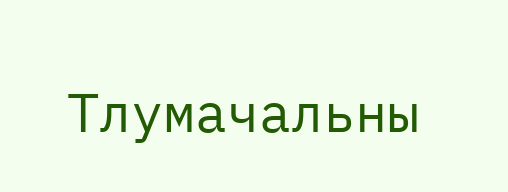Тлумачальны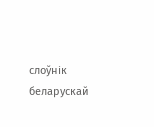слоўнік беларускай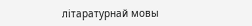літаратурнай мовы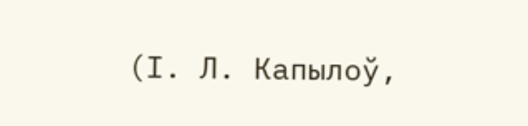(І. Л. Капылоў,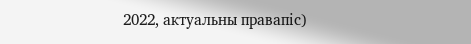2022, актуальны правапіс)